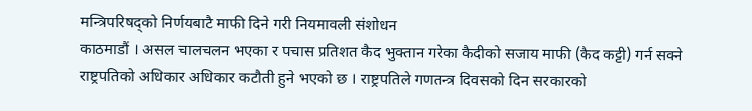मन्त्रिपरिषद्को निर्णयबाटै माफी दिने गरी नियमावली संशोधन
काठमाडौं । असल चालचलन भएका र पचास प्रतिशत कैद भुक्तान गरेका कैदीको सजाय माफी (कैद कट्टी) गर्न सक्ने राष्ट्रपतिको अधिकार अधिकार कटौती हुने भएको छ । राष्ट्रपतिले गणतन्त्र दिवसको दिन सरकारको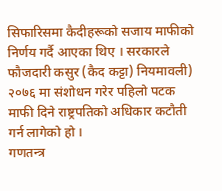सिफारिसमा कैदीहरूको सजाय माफीको निर्णय गर्दै आएका थिए । सरकारले फौजदारी कसुर (कैद कट्टा) नियमावली) २०७६ मा संशोधन गरेर पहिलो पटक माफी दिने राष्ट्रपतिको अधिकार कटौती गर्न लागेको हो ।
गणतन्त्र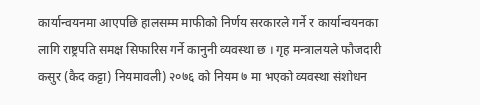कार्यान्वयनमा आएपछि हालसम्म माफीको निर्णय सरकारले गर्ने र कार्यान्वयनका लागि राष्ट्रपति समक्ष सिफारिस गर्ने कानुनी व्यवस्था छ । गृह मन्त्रालयले फौजदारी कसुर (कैद कट्टा) नियमावली) २०७६ को नियम ७ मा भएको व्यवस्था संशोधन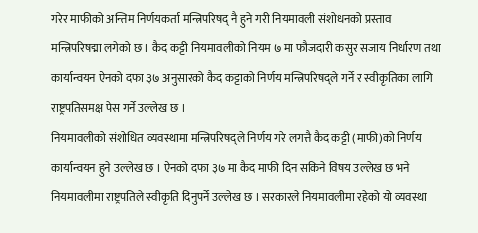गरेर माफीको अन्तिम निर्णयकर्ता मन्त्रिपरिषद् नै हुने गरी नियमावली संशोधनको प्रस्ताव मन्त्रिपरिषद्मा लगेको छ । कैद कट्टी नियमावलीको नियम ७ मा फौजदारी कसुर सजाय निर्धारण तथा कार्यान्वयन ऐनको दफा ३७ अनुसारको कैद कट्टाको निर्णय मन्त्रिपरिषद्ले गर्ने र स्वीकृतिका लागि राष्ट्रपतिसमक्ष पेस गर्ने उल्लेख छ ।
नियमावलीको संशोधित व्यवस्थामा मन्त्रिपरिषद्ले निर्णय गरे लगत्तै कैद कट्टी (माफी)को निर्णय कार्यान्वयन हुने उल्लेख छ । ऐनको दफा ३७ मा कैद माफी दिन सकिने विषय उल्लेख छ भने नियमावलीमा राष्ट्रपतिले स्वीकृति दिनुपर्ने उल्लेख छ । सरकारले नियमावलीमा रहेको यो व्यवस्था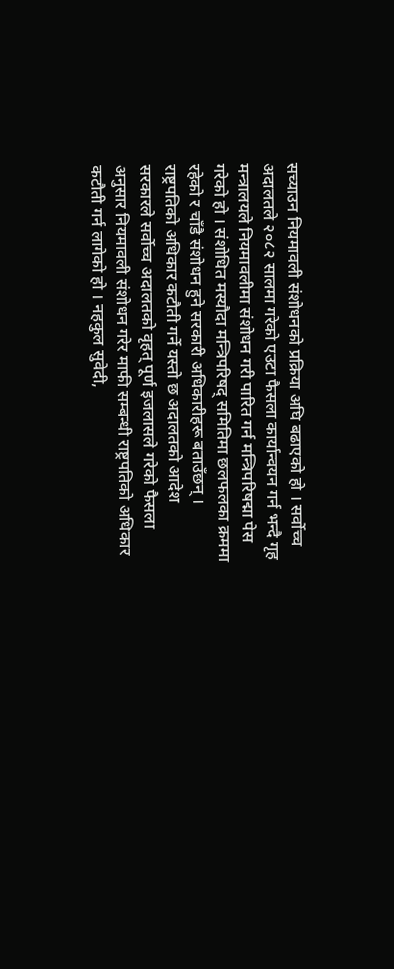सच्याउन नियमावली संशोधनको प्रक्रिया अघि बढाएको हो । सर्वोच्च अदालतले २०८२ सालमा गरेको एउटा फैसला कार्यान्वयन गर्न भन्दै गृह मन्त्रालयले नियमावलीमा संशोधन गरी पारित गर्न मन्त्रिपरिषद्मा पेस गरेको हो । संशोधित मस्यौदा मन्त्रिपरिषद् समितिमा छलफलका क्रममा रहेको र चाँडै संशोधन हुने सरकारी अधिकारीहरू बताउँछन् ।
राष्ट्रपतिको अधिकार कटौती गर्ने यस्तो छ अदालतको आदेश
सरकारले सर्वोच्च अदालतको वृहत् पूर्ण इजलासले गरेको फैसला अनुसार नियमावली संशोधन गरेर माफी सम्बन्धी राष्ट्रपतिको अधिकार कटौती गर्न लागेको हो । नहकुल सुवेदी,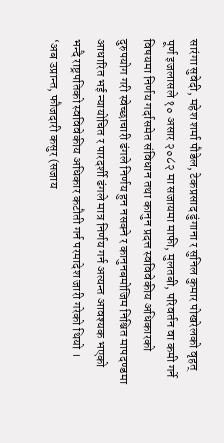सारंगा सुवेदी, महेश शर्मा पौडेल, टेकप्रसाद ढुंगाना र सुनिल कुमार पोखरेलको वृहत् पूर्ण इजलासले १० असार २०८२ मा सजायमा माफी, मुलतबी, परिवर्तन वा कमी गर्ने विषयमा निर्णय गर्दासमेत संविधान तथा कानुन प्रदत्त स्वविवेकीय अधिकारको दुरुपयोग गरी स्वेच्छाचारी ढंगले निर्णय हुन नसक्ने र कानुनबमोजिम निश्चित मापदण्डमा आधारित भई न्यायोचित र पारदर्शी ढंगले मात्र निर्णय गर्न अत्यन्त आवश्यक भएको भन्दै राष्ट्रपतिको स्वविवेकीय अधिकार कटौती गर्न परमादेश जारी गरेको थियो ।
‘अब उप्रान्त, फौजदारी कसुर (सजाय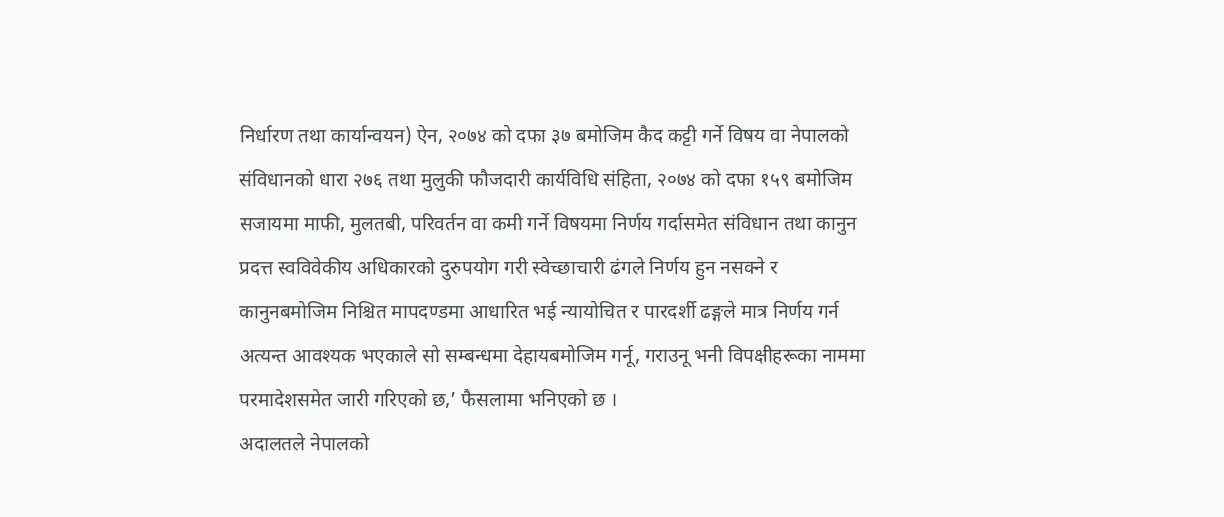निर्धारण तथा कार्यान्वयन) ऐन, २०७४ को दफा ३७ बमोजिम कैद कट्टी गर्ने विषय वा नेपालको संविधानको धारा २७६ तथा मुलुकी फौजदारी कार्यविधि संहिता, २०७४ को दफा १५९ बमोजिम सजायमा माफी, मुलतबी, परिवर्तन वा कमी गर्ने विषयमा निर्णय गर्दासमेत संविधान तथा कानुन प्रदत्त स्वविवेकीय अधिकारको दुरुपयोग गरी स्वेच्छाचारी ढंगले निर्णय हुन नसक्ने र कानुनबमोजिम निश्चित मापदण्डमा आधारित भई न्यायोचित र पारदर्शी ढङ्गले मात्र निर्णय गर्न अत्यन्त आवश्यक भएकाले सो सम्बन्धमा देहायबमोजिम गर्नू, गराउनू भनी विपक्षीहरूका नाममा परमादेशसमेत जारी गरिएको छ,’ फैसलामा भनिएको छ ।
अदालतले नेपालको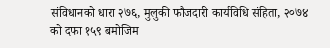संविधानको धारा २७६, मुलुकी फौजदारी कार्यविधि संहिता, २०७४ को दफा १५९ बमोजिम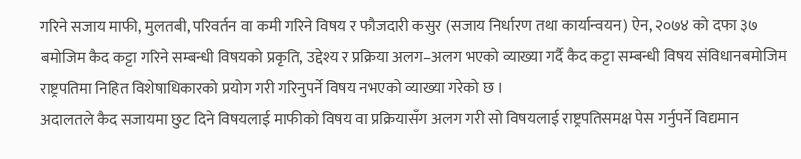गरिने सजाय माफी, मुलतबी, परिवर्तन वा कमी गरिने विषय र फौजदारी कसुर (सजाय निर्धारण तथा कार्यान्वयन) ऐन, २०७४ को दफा ३७ बमोजिम कैद कट्टा गरिने सम्बन्धी विषयको प्रकृति, उद्देश्य र प्रक्रिया अलग–अलग भएको व्याख्या गर्दै कैद कट्टा सम्बन्धी विषय संविधानबमोजिम राष्ट्रपतिमा निहित विशेषाधिकारको प्रयोग गरी गरिनुपर्ने विषय नभएको व्याख्या गरेको छ ।
अदालतले कैद सजायमा छुट दिने विषयलाई माफीको विषय वा प्रक्रियासँग अलग गरी सो विषयलाई राष्ट्रपतिसमक्ष पेस गर्नुपर्ने विद्यमान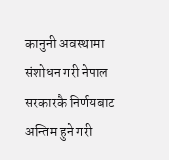कानुनी अवस्थामा संशोधन गरी नेपाल सरकारकै निर्णयबाट अन्तिम हुने गरी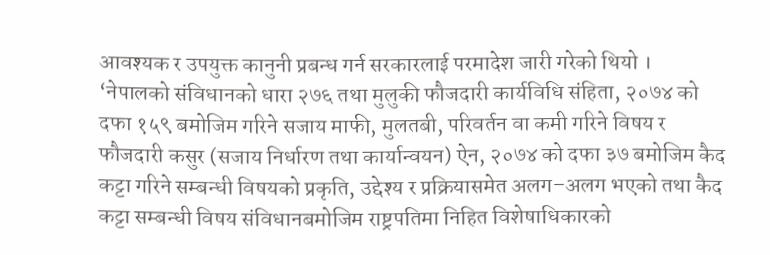आवश्यक र उपयुक्त कानुनी प्रबन्ध गर्न सरकारलाई परमादेश जारी गरेको थियो ।
‘नेपालको संविधानको धारा २७६ तथा मुलुकी फौजदारी कार्यविधि संहिता, २०७४ को दफा १५९ बमोजिम गरिने सजाय माफी, मुलतबी, परिवर्तन वा कमी गरिने विषय र फौजदारी कसुर (सजाय निर्धारण तथा कार्यान्वयन) ऐन, २०७४ को दफा ३७ बमोजिम कैद कट्टा गरिने सम्बन्धी विषयको प्रकृति, उद्देश्य र प्रक्रियासमेत अलग–अलग भएको तथा कैद कट्टा सम्बन्धी विषय संविधानबमोजिम राष्ट्रपतिमा निहित विशेषाधिकारको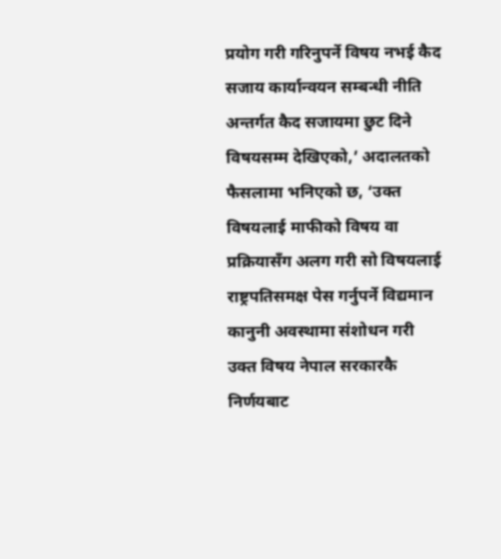प्रयोग गरी गरिनुपर्ने विषय नभई कैद सजाय कार्यान्वयन सम्बन्धी नीति अन्तर्गत कैद सजायमा छुट दिने विषयसम्म देखिएको,’ अदालतको फैसलामा भनिएको छ, ‘उक्त विषयलाई माफीको विषय वा प्रक्रियासँग अलग गरी सो विषयलाई राष्ट्रपतिसमक्ष पेस गर्नुपर्ने विद्यमान कानुनी अवस्थामा संशोधन गरी उक्त विषय नेपाल सरकारकै निर्णयबाट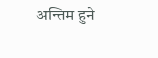अन्तिम हुने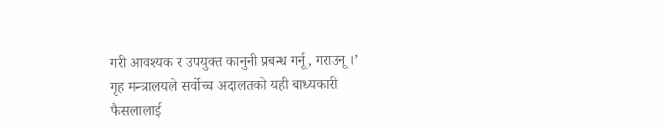गरी आवश्यक र उपयुक्त कानुनी प्रबन्ध गर्नू, गराउनू ।’
गृह मन्त्रालयले सर्वोच्च अदालतको यही बाध्यकारी फैसलालाई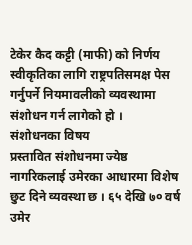टेकेर कैद कट्टी (माफी) को निर्णय स्वीकृतिका लागि राष्ट्रपतिसमक्ष पेस गर्नुपर्ने नियमावलीको व्यवस्थामा संशोधन गर्न लागेको हो ।
संशोधनका विषय
प्रस्तावित संशोधनमा ज्येष्ठ नागरिकलाई उमेरका आधारमा विशेष छुट दिने व्यवस्था छ । ६५ देखि ७० वर्ष उमेर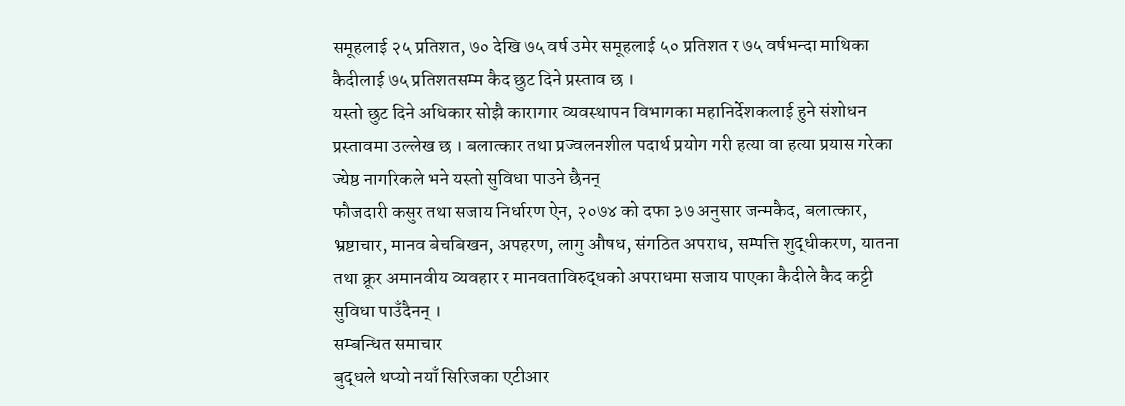समूहलाई २५ प्रतिशत, ७० देखि ७५ वर्ष उमेर समूहलाई ५० प्रतिशत र ७५ वर्षभन्दा माथिका कैदीलाई ७५ प्रतिशतसम्म कैद छुट दिने प्रस्ताव छ ।
यस्तो छुट दिने अधिकार सोझै कारागार व्यवस्थापन विभागका महानिर्देशकलाई हुने संशोधन प्रस्तावमा उल्लेख छ । बलात्कार तथा प्रज्वलनशील पदार्थ प्रयोग गरी हत्या वा हत्या प्रयास गरेका ज्येष्ठ नागरिकले भने यस्तो सुविधा पाउने छैनन्
फौजदारी कसुर तथा सजाय निर्धारण ऐन, २०७४ को दफा ३७ अनुसार जन्मकैद, बलात्कार, भ्रष्टाचार, मानव बेचबिखन, अपहरण, लागु औषध, संगठित अपराध, सम्पत्ति शुद्धीकरण, यातना तथा क्रूर अमानवीय व्यवहार र मानवताविरुद्धको अपराधमा सजाय पाएका कैदीले कैद कट्टी सुविधा पाउँदैनन् ।
सम्बन्धित समाचार
बुद्धले थप्यो नयाँ सिरिजका एटीआर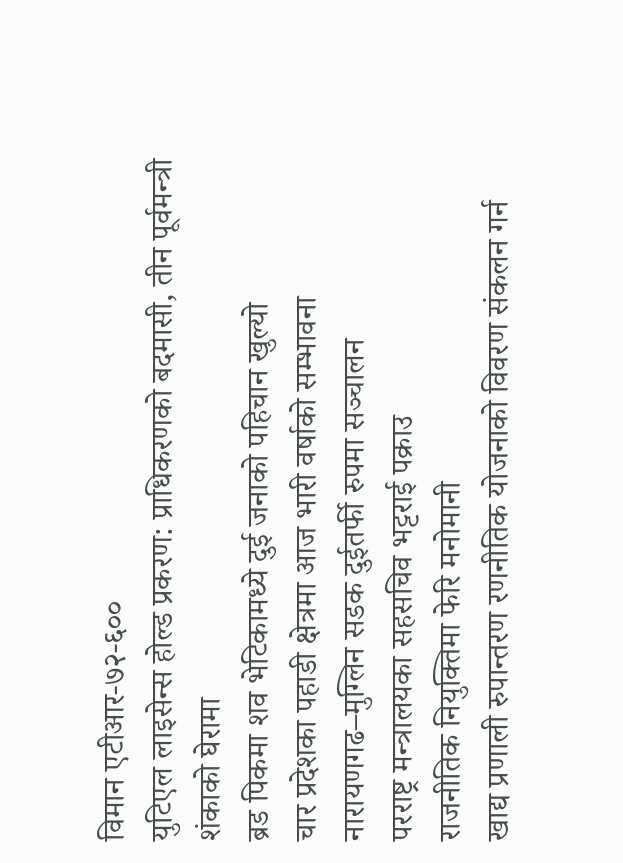विमान एटीआर-७२-६००
युटिएल लाइसेन्स होल्ड प्रकरण: प्राधिकरणको बदमासी, तीन पूर्वमन्त्री शंकाको घेरामा
ब्रड पिकमा शव भेटिकामध्ये दुई जनाको पहिचान खुल्यो
चार प्रदेशका पहाडी क्षेत्रमा आज भारी वर्षाको सम्भावना
नारायणगढ–मुग्लिन सडक दुईतर्फी रुपमा सञ्चालन
परराष्ट्र मन्त्रालयका सहसचिव भट्टराई पक्राउ
राजनीतिक नियुक्तिमा फेरि मनोमानी
खाद्य प्रणाली रुपान्तरण रणनीतिक योजनाको विवरण संकलन गर्न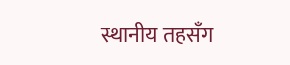स्थानीय तहसँग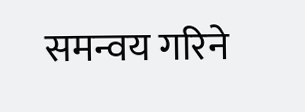समन्वय गरिने